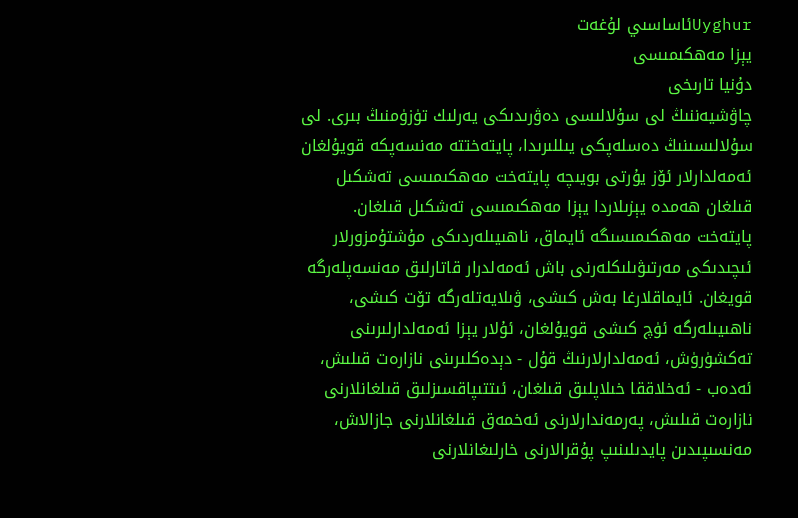Uyghurئاساسىي لۇغەت
يېزا مەھكىمىسى
دۇنيا تارىخى
چاۋشيەننىڭ لى سۇلالىسى دەۋرىدىكى يەرلىك تۈزۈمنىڭ بىرى. لى سۇلالىسىنىڭ دەسلەپكى يىللىرىدا، پايتەختتە مەنسەپكە قويۇلغان ئەمەلدارلار ئۆز يۇرتى بويىچە پايتەخت مەھكىمىسى تەشكىل قىلغان ھەمدە يېزىلاردا يېزا مەھكىمىسى تەشكىل قىلغان. پايتەخت مەھكىمىسىگە ئايماق، ناھىيىلەردىكى مۇشتۇمزورلار ئىچىدىكى مەرتىۋىلىكلەرنى باش ئەمەلدرار قاتارلىق مەنسەپلەرگە قويغان. ئايماقلارغا بەش كىشى، ۋىلايەتلەرگە تۆت كىشى، ناھىيىلەرگە ئۈچ كىشى قويۇلغان، ئۇلار يېزا ئەمەلدارلىرىنى تەكشۈرۈش، ئەمەلدارلارنىڭ قۇل - دېدەكلىرىنى نازارەت قىلىش، ئەدەب - ئەخلاققا خىلاپلىق قىلغان، ئىتتىپاقسىزلىق قىلغانلارنى نازارەت قىلىش، پەرمەندارلارنى ئەخمەق قىلغانلارنى جازالاش، مەنسىپىدىن پايدىلىنىپ پۇقرالارنى خارلىغانلارنى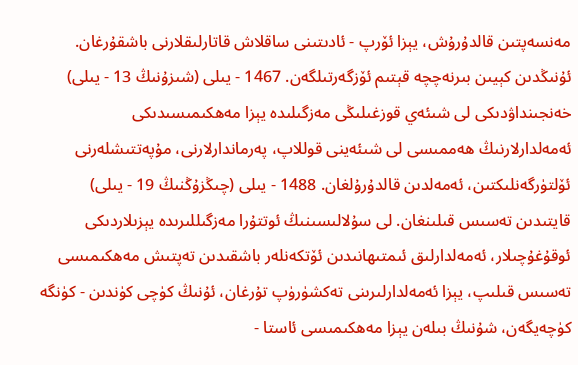مەنسەپتىن قالدۇرۇش، يېزا ئۆرپ - ئادىتىنى ساقلاش قاتارلىقلارنى باشقۇرغان. ئۇنىڭدىن كېيىن بىرنەچچە قېتىم ئۆزگەرتىلگەن. 1467 - يىلى (شىزۇنىڭ 13 - يىلى) خەنجىنداۋدىكى لى شىئەي قوزغىلىڭى مەزگىلىدە يېزا مەھكىمىسىدىكى ئەمەلدارلارنىڭ ھەممىسى لى شىئەينى قوللاپ، پەرماندارلارنى، مۇپەتتىشلەرنى ئۆلتۈرگەنلىكتىن، ئەمەلدىن قالدۇرۇلغان. 1488 - يىلى (چىڭزۇڭنىڭ 19 - يىلى) قايتىدىن تەسىس قىلىنغان. لى سۇلالىسىنىڭ ئوتتۇرا مەزگىللىرىدە يېزىلاردىكى ئوقۇغۇچىلار، ئەمەلدارلىق ئىمتىھانىدىن ئۆتكەنلەر باشقىدىن تەپتىش مەھكىمىسى تەسىس قىلىپ، يېزا ئەمەلدارلىرىنى تەكشۈرۈپ تۇرغان، ئۇنىڭ كۈچى كۈندىن - كۈنگە كۈچەيگەن، شۇنىڭ بىلەن يېزا مەھكىمىسى ئاستا -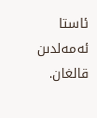ئاستا ئەمەلدىن قالغان.